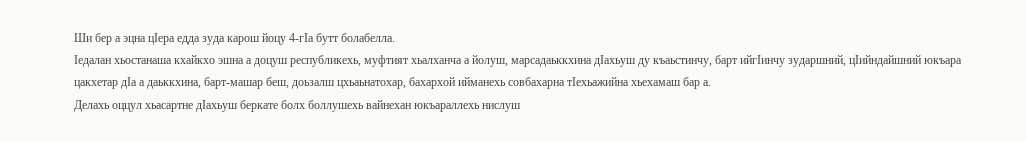Ши бер а эцна цIера едда зуда карош йоцу 4-гIа бутт болабелла.
Iедалан хьостанаша кхайкхо эшна а доцуш республикехь, муфтият хьалханча а йолуш, марсадаьккхина дIахьуш ду къаьстинчу, барт ийгIинчу зударшний, цIийндайшний юкъара цакхетар дIа а даьккхина, барт-машар беш, доьзалш цхьаьнатохар, бахархой ийманехь совбахарна тIехьажийна хьехамаш бар а.
Делахь оццул хьасартне дIахьуш беркате болх боллушехь вайнехан юкъараллехь нислуш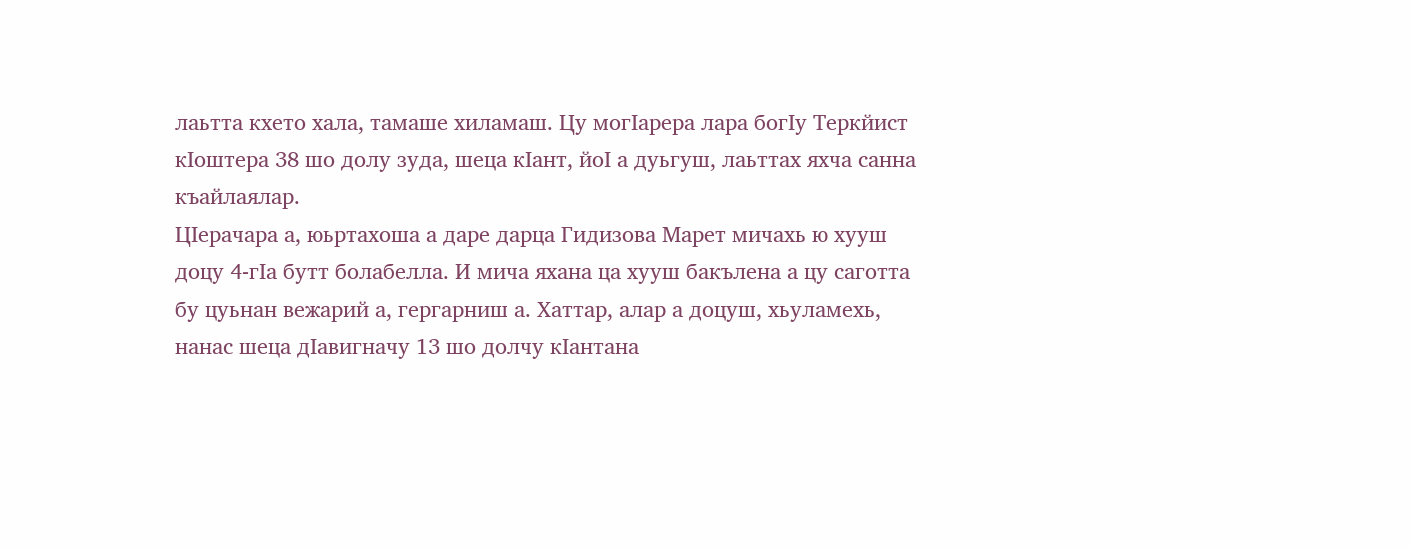лаьтта кхето хала, тамаше хиламаш. Цу могIарера лара богIу Теркйист кIоштера 38 шо долу зуда, шеца кIант, йоI а дуьгуш, лаьттах яхча санна къайлаялар.
ЦIерачара а, юьртахоша а даре дарца Гидизова Марет мичахь ю хууш доцу 4-гIа бутт болабелла. И мича яхана ца хууш бакълена а цу саготта бу цуьнан вежарий а, гергарниш а. Хаттар, алар а доцуш, хьуламехь, нанас шеца дIавигначу 13 шо долчу кIантана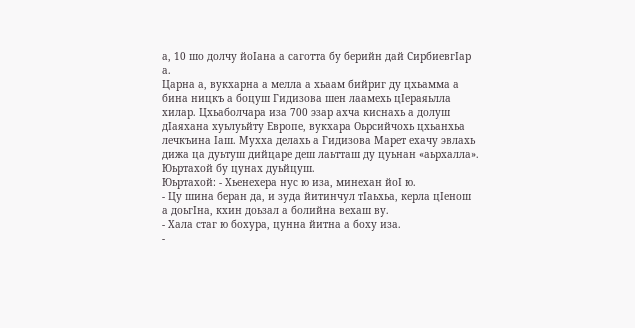а, 10 шо долчу йоIана а саготта бу берийн дай СирбиевгIар а.
Царна а, вукхарна а мелла а хьаам бийриг ду цхьамма а бина ницкъ а боцуш Гидизова шен лаамехь цIераяьлла хилар. Цхьаболчара иза 700 эзар ахча киснахь а долуш дIаяхана хуьлуьйту Европе, вукхара Оьрсийчохь цхьанхьа лечкъина Iаш. Мухха делахь а Гидизова Марет ехачу эвлахь дижа ца дуьтуш дийцаре деш лаьтташ ду цуьнан «аьрхалла». Юьртахой бу цунах дуьйцуш.
Юьртахой: - Хьенехера нус ю иза, минехан йоI ю.
- Цу шина беран да, и зуда йитинчул тIаьхьа, керла цIенош а доьгIна, кхин доьзал а болийна вехаш ву.
- Хала стаг ю бохура, цунна йитна а боху иза.
-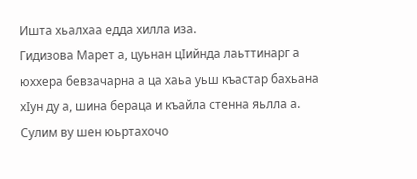Ишта хьалхаа едда хилла иза.
Гидизова Марет а, цуьнан цIийнда лаьттинарг а юххера бевзачарна а ца хаьа уьш къастар бахьана хIун ду а, шина бераца и къайла стенна яьлла а. Сулим ву шен юьртахочо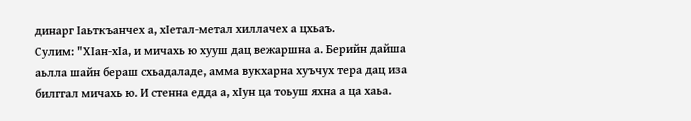динарг Iаьткъанчех а, хIетал-метал хиллачех а цхьаъ.
Сулим: "ХIан-хIа, и мичахь ю хууш дац вежаршна а. Берийн дайша аьлла шайн бераш схьадаладе, амма вукхарна хуъчух тера дац иза билггал мичахь ю. И стенна едда а, хIун ца тоьуш яхна а ца хаьа.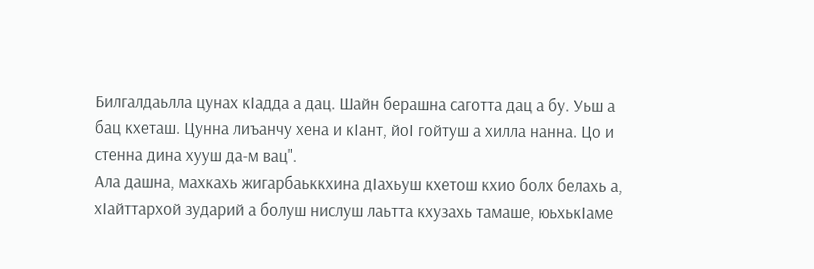Билгалдаьлла цунах кIадда а дац. Шайн берашна саготта дац а бу. Уьш а бац кхеташ. Цунна лиъанчу хена и кIант, йоI гойтуш а хилла нанна. Цо и стенна дина хууш да-м вац".
Ала дашна, махкахь жигарбаьккхина дIахьуш кхетош кхио болх белахь а, хIайттархой зударий а болуш нислуш лаьтта кхузахь тамаше, юьхькIаме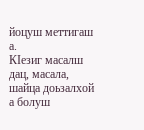йоцуш меттигаш а.
КIезиг масалш дац, масала, шайца доьзалхой а болуш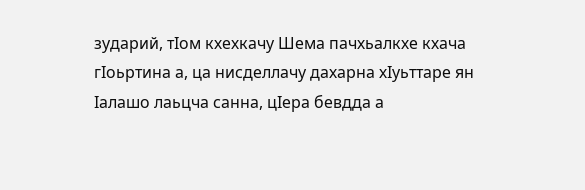зударий, тIом кхехкачу Шема пачхьалкхе кхача гIоьртина а, ца нисделлачу дахарна хIуьттаре ян Iалашо лаьцча санна, цIера бевдда а